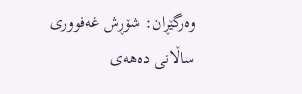وەرگێڕان: شۆڕش غەفووری
ساڵانی دەهەی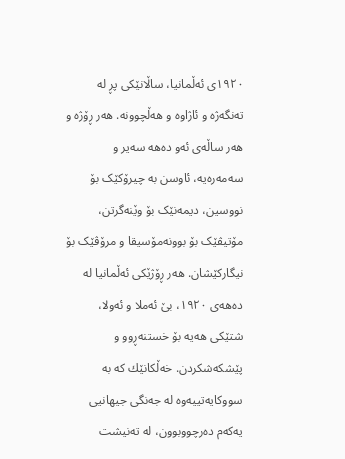١٩٢٠ی ئەڵمانیا، ساڵانێکی پڕ لە تەنگەژە و ئاژاوە و هەڵچوونە. هەر ڕۆژە و هەر ساڵەی ئەو دەهە سەیر و سەمەرەیە، ئاوسن بە چیرۆکێک بۆ نووسین، دیمەنێک بۆ وێنەگرتن، مۆتیڤێک بۆ بوونەمۆسیقا و مرۆڤێک بۆ نیگاركێشان. هەر ڕۆژێکی ئەڵمانیا لە دەهەی ١٩٢٠، بێ ئەملا و ئەولا، شتێکی هەیە بۆ خستنەڕوو و پێشکەشکردن. خەڵکانێك کە بە سووکایەتییەوە لە جەنگی جیهانیی یەکەم دەرچووبوون، لە تەنیشت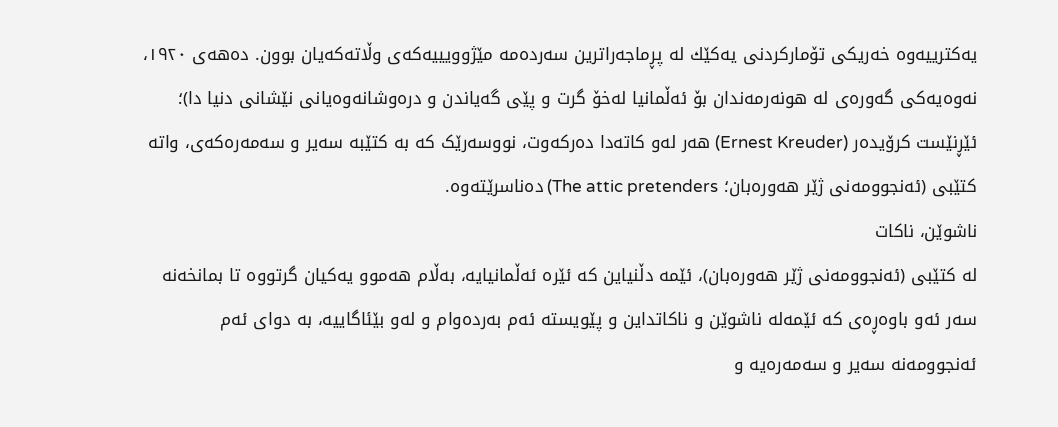یەکترییەوە خەریكی تۆماركردنی یەكێك لە پڕماجەراترین سەردەمە مێژوویییەكەی وڵاتەکەیان بوون. دەهەی ١٩٢٠، نەوەیەکی گەورەی لە هونەرمەندان بۆ ئەڵمانیا لەخۆ گرت و پێی گەیاندن و درەوشانەوەیانی نێشانی دنیا دا)؛ ئێڕنێست کرۆیدەر (Ernest Kreuder) هەر لەو كاتەدا دەركەوت، نووسەرێک کە بە کتێبە سەیر و سەمەرەکەی، واتە کتێبی (ئەنجوومەنی ژێر هەورەبان؛ The attic pretenders) دەناسرێتەوە.
ناشوێن، ناكات
لە کتێبی (ئەنجوومەنی ژێر هەورەبان)، ئێمە دڵنیاین کە ئێرە ئەڵمانیایە، بەڵام هەموو یەکیان گرتووە تا بمانخەنە سەر ئەو باوەڕەی كە ئێمەلە ناشوێن و ناكاتداین و پێویستە ئەم بەردەوام و لەو بێئاگاییە، بە دوای ئەم ئەنجوومەنە سەیر و سەمەرەیە و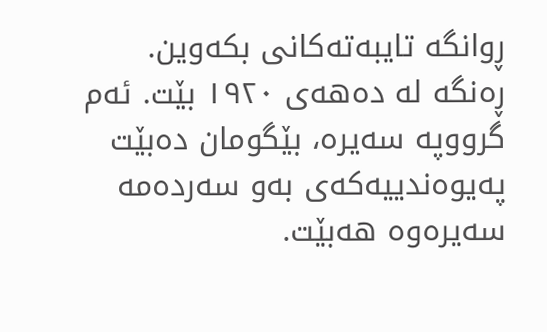ڕوانگە تایبەتەكانی بكەوین.
ڕەنگە لە دەهەی ١٩٢٠ بێت. ئەم گرووپە سەیرە، بێگومان دەبێت پەیوەندییەكەی بەو سەردەمە سەیرەوە هەبێت.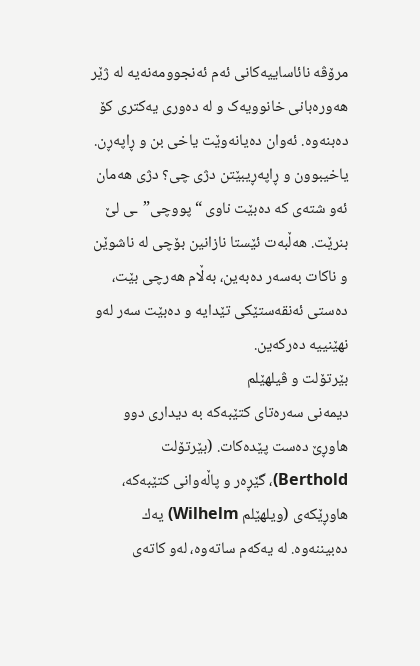مرۆڤە نائاساییەکانی ئەم ئەنجوومەنەیە لە ژێر هەورەبانی خانوویەک و لە دەوری یەکتری کۆ دەبنەوە. ئەوان دەیانەوێت یاخی بن و ڕاپەڕن. یاخیبوون و ڕاپەڕیبێتن دژی چی؟ دژی هەمان ئەو شتەی کە دەبێت ناوی “پووچی”ـی لێ بنرێت. هەڵبەت ئێستا نازانین بۆچی لە ناشوێن و ناكات بەسەر دەبەین، بەڵام هەرچی بێت، دەستی ئەنقەستێكی تێدایە و دەبێت سەر لەو نهێنییە دەركەین.
بێرتۆلت و ڤیلهێلم
دیمەنی سەرەتای کتێبەکە بە دیداری دوو هاوڕێ دەست پێدەکات. (بێرتۆلت Berthold)، گێڕەر و پاڵەوانی کتێبەکە، هاوڕێکەی (ویلهێلم Wilhelm) یەك دەبیننەوە. لە یەکەم ساتەوە، لەو کاتەی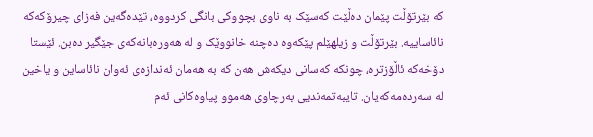کە بێرتۆڵت پێمان دەڵێت کەسێک بە ناوی بچووکی بانگی کردووە، تێدەگەین فەزای چیرۆکەکە نائاساییە. بێرتۆڵت و زیلهێلم پێکەوە دەچنە خانووێک و لە هەورەبانەكەی جێگیر دەبن. ئێستا دۆخەکە ئاڵۆزترە، چونکە کەسانی دیکەش هەن کە بە هەمان ئەندازەی ئەوان نائاساین و یاخین لە سەردەمەکەیان. تایبەتمەندیی بەرچاوی هەموو پیاوەکانی ئەم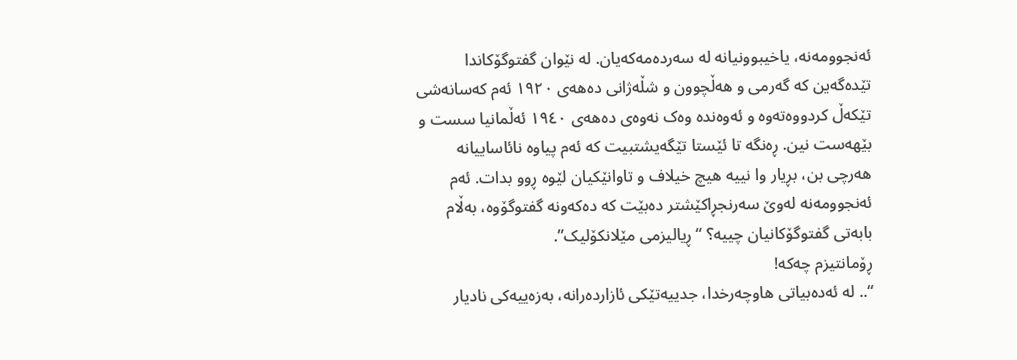ئەنجوومەنە، یاخیبوونیانە لە سەردەمەکەیان. لە نێوان گفتوگۆکاندا تێدەگەین کە گەرمی و هەڵچوون و شڵەژانی دەهەی ١٩٢٠ ئەم کەسانەشی تێکەڵ کردووەتەوە و ئەوەندە وەک نەوەی دەهەی ١٩٤٠ ئەڵمانیا سست و بێهەست نین. ڕەنگە تا ئێستا تێگەیشتبیت کە ئەم پیاوە نائاساییانە هەرچی بن، بڕیار وا نییە هیچ خیلاف و تاوانێکیان لێوە ڕوو بدات. ئەم ئەنجوومەنە لەوێ سەرنجڕاکێشتر دەبێت کە دەکەونە گفتوگۆوە، بەڵام بابەتی گفتوگۆکانیان چییە؟ “ڕیالیزمی مێلانکۆلیک”.
ڕۆمانتیزم چەکە!
“.. لە ئەدەبیاتی هاوچەرخدا، جدییەتێکی ئازاردەرانە، بەزەییەکی نادیار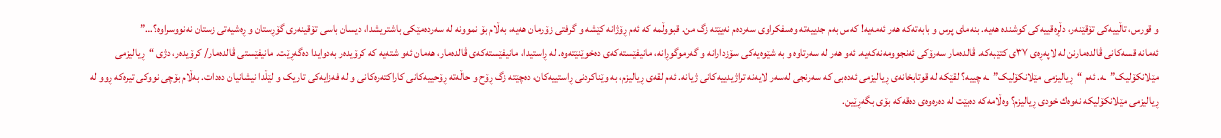و قورس، تاڵییەکی تۆقێنەر، دڵڕەقییەکی کوشندە هەیە. بنەمای پرس و بابەتەكە هەر ئەمەیە! کەس بەم جدییەتە وەسفکراوی سەردەم نەیێتە زگ من. قبووڵمە کە ئەم ڕۆژانە كێشە و گرفتی زۆرمان هەیە، بەڵام بۆ نموونە لە سەردەمێکی باشتریشدا، دیسان باسی تۆقینەری گۆڕستان و ڕەشیەتی زستان نەنووسراوە؟…”
ئەمانە قسەکانی ڤالدەمارنن لە لاپەڕەی ٣٧ی کتێبەکە. ڤالدەمار سەرۆکی ئەنجوومەنەكەیە. ئەو هەر لە سەرتاوە و بە شێوەیەکی سۆزدارانە و گەرموگوڕانە، مانیفێستەکەی دەخوێنێتەوە. لە ڕاستیدا، مانیفێستەكەی ڤالدەمار، هەمان ئەو شتەیە کە کرۆیدەر بەدوایدا دەگەڕێت. مانیفێستی ڤالدەمار/ کرۆیدەر، دژی “ڕیالیزمی مێلانکۆلیک”ـە. ئەم “ڕیالیزمی مێلانکۆلیک”ـە چییە؟ لقێکە لە قوتابخانەی ڕیالیزمی ئەدەبی کە سەرنجی لەسەر لایەنە تراژیدییەکانی ژیانە. ئەم لقەی ڕیالیزم، بە وێناکردنی ڕاستییەكان، دەچێتە زگ ڕۆح و حاڵەتە ڕۆحییەكانی کاراکتەرەکانی و لە فەزایەکی تاریک و لێڵدا نیشانیان دەدات. بەڵام بۆچی نووکی تیرەكە ڕوو لە ڕیالیزمی مێلانکۆلیکە نەوەك خودی ڕیالیزم؟ وەڵامەکە دەبێت لە دەرەوەی دەقەكە بۆی بگەڕێین.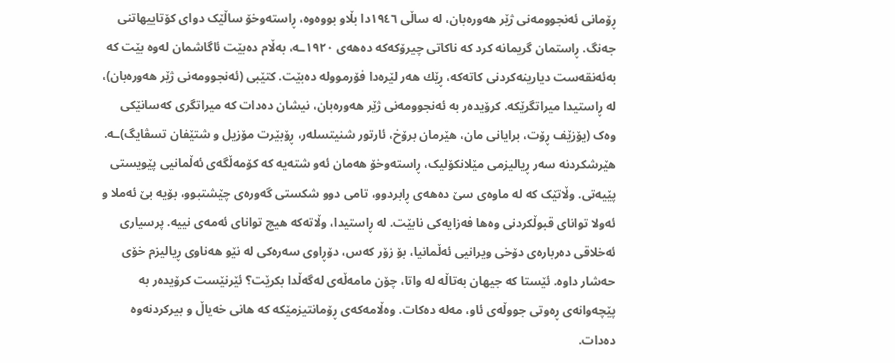ڕۆمانی ئەنجوومەنی ژێر هەورەبان، لە ساڵی ١٩٤٦دا بڵاو بووەوە، ڕاستەوخۆ ساڵێک دوای کۆتاییهاتنی جەنگ. ڕاستمان گریمانە كرد كە ناكاتی چیرۆکەکە دەهەی ١٩٢٠ـە، بەڵام دەبێت ئاگاشمان لەوە بێت کە بەئەنقەست دیارینەكردنی کاتەكە، ڕێك هەر لێرەدا فۆرموولە دەبێت. کتێبی (ئەنجوومەنی ژێر هەورەبان)، لە ڕاستیدا میراتگرێکە. کرۆیدەر بە ئەنجوومەنی ژێر هەورەبان، نیشان دەدات کە میراتگری کەسانێکی وەک (یۆزێف ڕۆت، برایانی مان، هێرمان برۆخ، ئارتور شنیتسلەر، ڕۆبێرت مۆزیل و شتێفان تسڤایگ)ـە. هێرشكردنە سەر ڕیالیزمی مێلانکۆلیک، ڕاستەوخۆ هەمان ئەو شتەیە کە کۆمەڵگەی ئەڵمانیی پێویستی پێیەتی. وڵاتێک کە لە ماوەی سێ دەهەی ڕابردوو، تامی دوو شکستی گەورەی چێشتبوو، بۆیە بێ ئەملا و ئەولا توانای قبوڵكردنی وەها فەزایەكی نابێت. لە ڕاستیدا، وڵاتەکە هیچ توانای ئەمەی نییە. پرسیاری ئەخلاقی دەربارەی دۆخی ویرانیی ئەڵمانیا، بۆ زۆر كەس، دۆڕاوی سەرەکی لە نێو هەناوی ڕیالیزم خۆی حەشار داوە. ئێستا کە جیهان بەتاڵە لە واتا، چۆن مامەڵەی لەگەڵدا بکرێت؟ ئێرنێست کرۆیدەر بە پێچەوانەی ڕەوتی جووڵەی ئاو، مەلە دەکات. وەڵامەکەی ڕۆمانتیزمێکە کە هانی خەیاڵ و بیركردنەوە دەدات.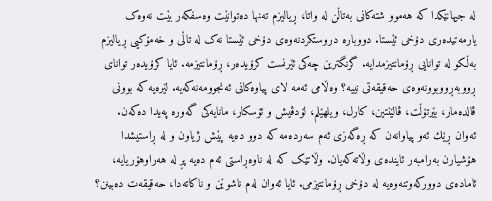لە جیهانێکدا کە هەموو شتەکانی بەتاڵن لە واتا، ڕیالیزم تەنها دەتوانێت وەسفکەر بێت نەوەک یارمەتیدەری دۆخی ئێستا. دووبارە دروستكردنەوەی دۆخی ئێستا نەک لە تاڵی و خەمۆكیی ڕیالیزم بەڵكو لە توانایی ڕۆمانتیزمدایە. گرنگترین چەکی ئێرنست کرۆیدەر، ڕۆمانتیزمە. ئایا کرۆیدەر توانای ڕووبەڕووبوونەوەی حەقیقەتی نییە؟ وەڵامی ئەمە لای پیاوەکانی ئەنجوومەنەكەیە. لێرەیە کە بوونی ڤالدەمار، بێرتۆڵت، ڤالێنتین، کارل، ویلهێلم، لۆدڤیش و ئۆسکار، مانایەكی گەورە پەیدا دەکەن. ئەوان ڕێك ئەو پیاوانەن كە ڕەگەزی ئەم سەردەمە كە دوو دەیە پێش ژیاون و لە ڕاستیشدا هۆشیارن بەرامبەر ئایندەی وڵاتەکەیان. وڵاتێک کە لە ناوەڕاستی ئەم دەیە پڕ لە هەراوهۆریایە، ئامادەی دوورکەوتنەوەیە لە دۆخی ڕۆمانتیزمی. ئایا ئەوان لەم ناشوێن و ناكاتەدا، حەقیقەت دەبینن؟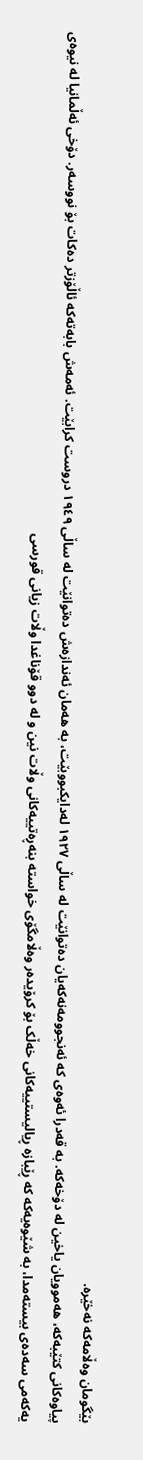بێگومان وەڵامەکە نەخێرە.
پیاوەکانی کتێبەکە، هەموویان یاخین لە دۆخەکە. بە قەدرا ئەوەی کە ئەنجوومەنەكەیان دەتوانێت لە ساڵی ١٩٢٧ لەدایکبووبێت، بە هەمان ئەندازەش دەتوانێت لە ساڵی ١٩٤٩ دروست کرابێت. ئەمەش بابەتەکە ئاڵۆزتر دەکات بۆ نووسەر. دۆخی ئەڵمانیا لە نیوەی یەکەمی سەدەی بیستەمدا، بە شێوەیەکە کە ڕێبازە ڕیالیستییەکانی خەڵک بۆ کرۆیدەر وەڵامگۆی خواستە بنەڕەتییەكانی وڵات نین و لە دوو قۆناغدا وڵات زیانی قورسی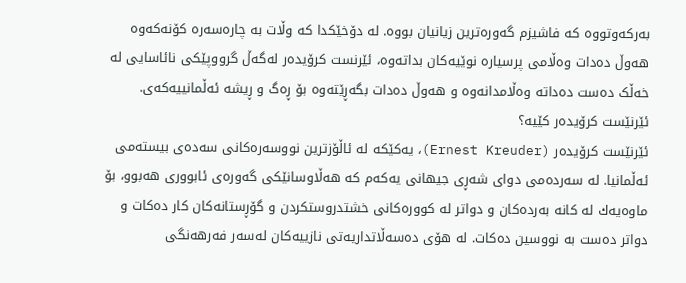بەركەوتووە کە فاشیزم گەورەترین زیانیان بووە. لە دۆخێکدا کە وڵات بە چارەسەرە كۆنەكەوە هەوڵ دەدات وەڵامی پرسیارە نوێیەکان بداتەوە، ئێرنست کرۆیدەر لەگەڵ گرووپێکی نائاسایی لە خەڵک دەست دەداتە وەڵامدانەوە و هەوڵ دەدات بگەڕێتەوە بۆ ڕەگ و ڕیشە ئەڵمانییەکەی.
ئێرنێست کرۆیدەر كێیە؟
ئێرنێست کرۆیدەر (Ernest Kreuder)، یەكێكە لە ئاڵۆزترین نووسەرەكانی سەدەی بیستەمی ئەڵمانیا. لە سەردەمی دوای شەڕی جیهانی یەكەم كە هەڵاوسانێكی گەورەی ئابووری هەبوو، بۆ ماوەیەك لە كانە بەردەكان و دواتر لە كوورەكانی خشتدروستكردن و گۆڕستانەكان كار دەكات و دواتر دەست بە نووسین دەكات. لە هۆی دەسەڵاتداریەتی نازییەكان لەسەر فەرهەنگی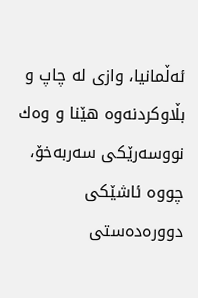ئەڵمانیا، وازی لە چاپ و بڵاوكردنەوە هێنا و وەك نووسەرێكی سەربەخۆ، چووە ئاشێكی دوورەدەستی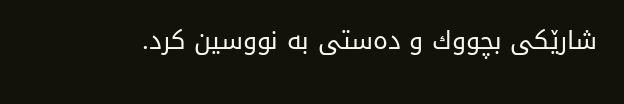شارێكی بچووك و دەستی بە نووسین كرد.